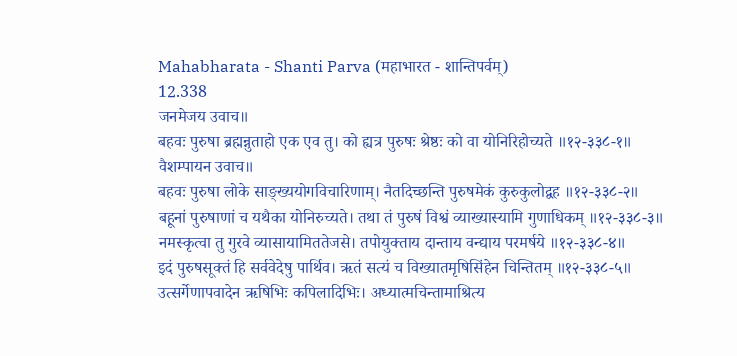Mahabharata - Shanti Parva (महाभारत - शान्तिपर्वम्)
12.338
जनमेजय उवाच॥
बहवः पुरुषा ब्रह्मन्नुताहो एक एव तु। को ह्यत्र पुरुषः श्रेष्ठः को वा योनिरिहोच्यते ॥१२-३३८-१॥
वैशम्पायन उवाच॥
बहवः पुरुषा लोके साङ्ख्ययोगविचारिणाम्। नैतदिच्छन्ति पुरुषमेकं कुरुकुलोद्वह ॥१२-३३८-२॥
बहूनां पुरुषाणां च यथैका योनिरुच्यते। तथा तं पुरुषं विश्वं व्याख्यास्यामि गुणाधिकम् ॥१२-३३८-३॥
नमस्कृत्वा तु गुरवे व्यासायामिततेजसे। तपोयुक्ताय दान्ताय वन्द्याय परमर्षये ॥१२-३३८-४॥
इदं पुरुषसूक्तं हि सर्ववेदेषु पार्थिव। ऋतं सत्यं च विख्यातमृषिसिंहेन चिन्तितम् ॥१२-३३८-५॥
उत्सर्गेणापवादेन ऋषिभिः कपिलादिभिः। अध्यात्मचिन्तामाश्रित्य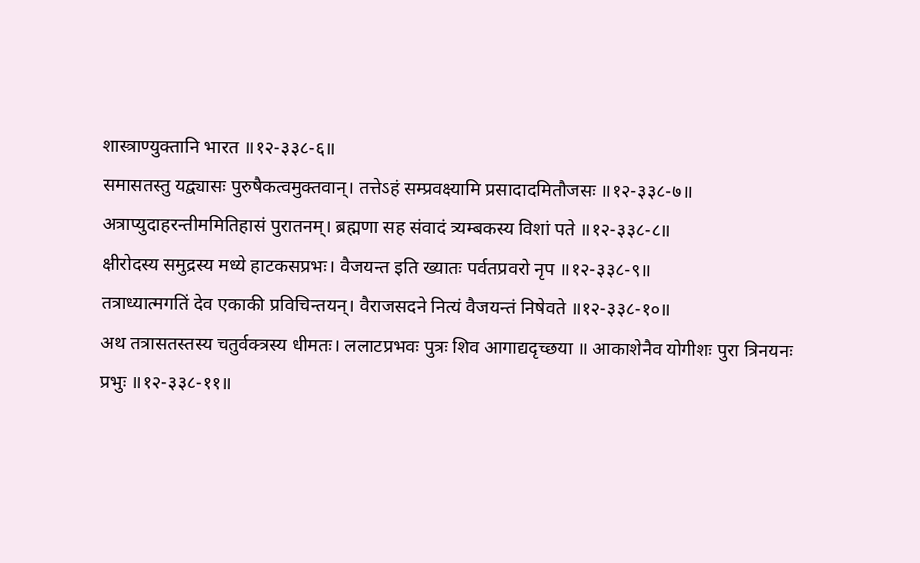शास्त्राण्युक्तानि भारत ॥१२-३३८-६॥
समासतस्तु यद्व्यासः पुरुषैकत्वमुक्तवान्। तत्तेऽहं सम्प्रवक्ष्यामि प्रसादादमितौजसः ॥१२-३३८-७॥
अत्राप्युदाहरन्तीममितिहासं पुरातनम्। ब्रह्मणा सह संवादं त्र्यम्बकस्य विशां पते ॥१२-३३८-८॥
क्षीरोदस्य समुद्रस्य मध्ये हाटकसप्रभः। वैजयन्त इति ख्यातः पर्वतप्रवरो नृप ॥१२-३३८-९॥
तत्राध्यात्मगतिं देव एकाकी प्रविचिन्तयन्। वैराजसदने नित्यं वैजयन्तं निषेवते ॥१२-३३८-१०॥
अथ तत्रासतस्तस्य चतुर्वक्त्रस्य धीमतः। ललाटप्रभवः पुत्रः शिव आगाद्यदृच्छया ॥ आकाशेनैव योगीशः पुरा त्रिनयनः प्रभुः ॥१२-३३८-११॥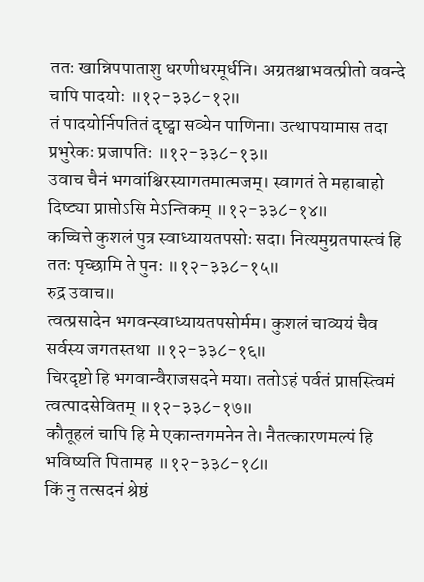ततः खान्निपपाताशु धरणीधरमूर्धनि। अग्रतश्चाभवत्प्रीतो ववन्दे चापि पादयोः ॥१२-३३८-१२॥
तं पादयोर्निपतितं दृष्ट्वा सव्येन पाणिना। उत्थापयामास तदा प्रभुरेकः प्रजापतिः ॥१२-३३८-१३॥
उवाच चैनं भगवांश्चिरस्यागतमात्मजम्। स्वागतं ते महाबाहो दिष्ट्या प्राप्तोऽसि मेऽन्तिकम् ॥१२-३३८-१४॥
कच्चित्ते कुशलं पुत्र स्वाध्यायतपसोः सदा। नित्यमुग्रतपास्त्वं हि ततः पृच्छामि ते पुनः ॥१२-३३८-१५॥
रुद्र उवाच॥
त्वत्प्रसादेन भगवन्स्वाध्यायतपसोर्मम। कुशलं चाव्ययं चैव सर्वस्य जगतस्तथा ॥१२-३३८-१६॥
चिरदृष्टो हि भगवान्वैराजसदने मया। ततोऽहं पर्वतं प्राप्तस्त्विमं त्वत्पादसेवितम् ॥१२-३३८-१७॥
कौतूहलं चापि हि मे एकान्तगमनेन ते। नैतत्कारणमल्पं हि भविष्यति पितामह ॥१२-३३८-१८॥
किं नु तत्सदनं श्रेष्ठं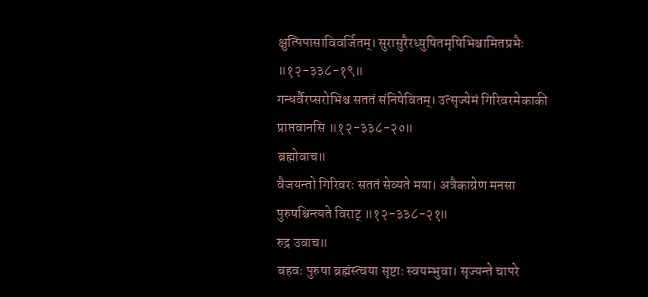क्षुत्पिपासाविवर्जितम्। सुरासुरैरध्युषितमृषिभिश्चामितप्रभैः ॥१२-३३८-१९॥
गन्धर्वैरप्सरोभिश्च सततं संनिषेवितम्। उत्सृज्येमं गिरिवरमेकाकी प्राप्तवानसि ॥१२-३३८-२०॥
ब्रह्मोवाच॥
वैजयन्तो गिरिवरः सततं सेव्यते मया। अत्रैकाग्रेण मनसा पुरुषश्चिन्त्यते विराट् ॥१२-३३८-२१॥
रुद्र उवाच॥
बहवः पुरुषा ब्रह्मंस्त्वया सृष्टाः स्वयम्भुवा। सृज्यन्ते चापरे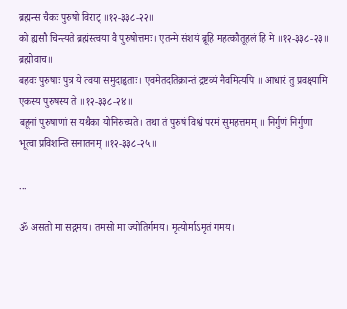ब्रह्मन्स चैकः पुरुषो विराट् ॥१२-३३८-२२॥
को ह्यसौ चिन्त्यते ब्रह्मंस्त्वया वै पुरुषोत्तमः। एतन्मे संशयं ब्रूहि महत्कौतूहलं हि मे ॥१२-३३८-२३॥
ब्रह्मोवाच॥
बहवः पुरुषाः पुत्र ये त्वया समुदाहृताः। एवमेतदतिक्रान्तं द्रष्टव्यं नैवमित्यपि ॥ आधारं तु प्रवक्ष्यामि एकस्य पुरुषस्य ते ॥१२-३३८-२४॥
बहूनां पुरुषाणां स यथैका योनिरुच्यते। तथा तं पुरुषं विश्वं परमं सुमहत्तमम् ॥ निर्गुणं निर्गुणा भूत्वा प्रविशन्ति सनातनम् ॥१२-३३८-२५॥

...

ॐ असतो मा सद्गमय। तमसो मा ज्योतिर्गमय। मृत्योर्माऽमृतं गमय।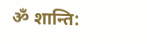ॐ शान्ति: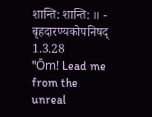शान्ति: शान्ति: ॥ - बृहदारण्यकोपनिषद् 1.3.28
"Ōm! Lead me from the unreal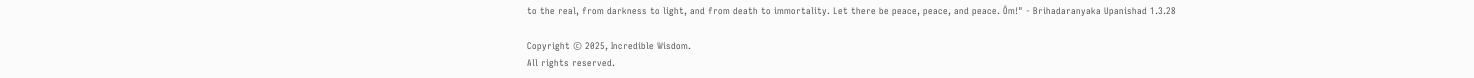to the real, from darkness to light, and from death to immortality. Let there be peace, peace, and peace. Ōm!" - Brihadaranyaka Upanishad 1.3.28

Copyright © 2025, Incredible Wisdom.
All rights reserved.